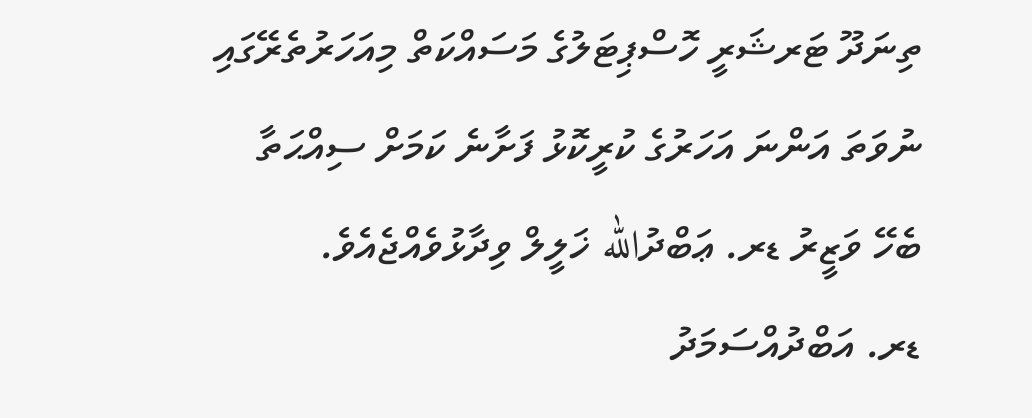ތިނަދޫ ޓަރޝަރީ ހޮސްޕިޓަލުގެ މަސައްކަތް މިއަހަރުތެރޭގައި ނުވަތަ އަންނަ އަހަރުގެ ކުރީކޮޅު ފަށާނެ ކަމަށް ސިއްޙަތާ ބެހޭ ވަޒީރު ޑރ. ޢަބްދުالله ޚަލީލް ވިދާޅުވެއްޖެއެވެ.
ޑރ. އަބްދުއްސަމަދު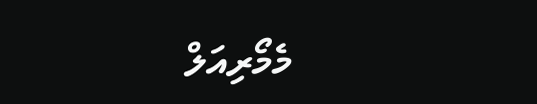މެމޯރިއަލް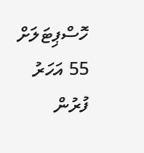ހޮސްޕިޓަލަށް 55 އަހަރު ފުރުން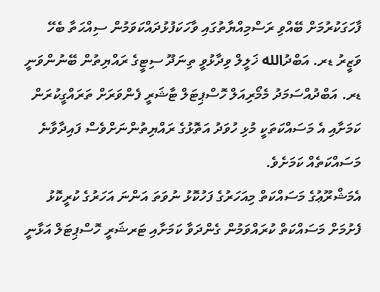ފާހަގަކުރުމަށް ބޭއްވި ރަސްމިއްޔާތުގައި ވާހަކަފުޅުދައްކަވަމުން ސިއްޙަތާ ބެހޭ ވަޒީރު ޑރ. އަބްދުالله ޚަލީލް ވިދާޅުވީ ތިނަދޫ ސިޓީގެ ރައްޔިތުން ބޭނުންވަނީ ޑރ. އަބްދުއްސަމަދު މެމޯރިއަލް ހޮސްޕިޓަލް ޓާޝަރީ ފެންވަރަށް ތަރައްގީކުރަން ކަމަށާއި އެ މަސައްކަތަކީ މުޅި ހުވަދު އަތޮޅުގެ ރައްޔިތުންނަށްވެސް ފައިދާވާނެ މަސައްކަތެއް ކަމަށެވެ.
އެމަޝްރޫޢުގެ މަސައްކަތް މިއަހަރުގެ ފަހުކޮޅު ނުވަތަ އަންނަ އަހަރުގެ ކުރީކޮޅު ފެށުމަށް މަސައްކަތް ކުރައްވަމުން ގެންދަވާ ކަމަށާއި ޓަރޝަރީ ހޮސްޕިޓަލް އަޅާނީ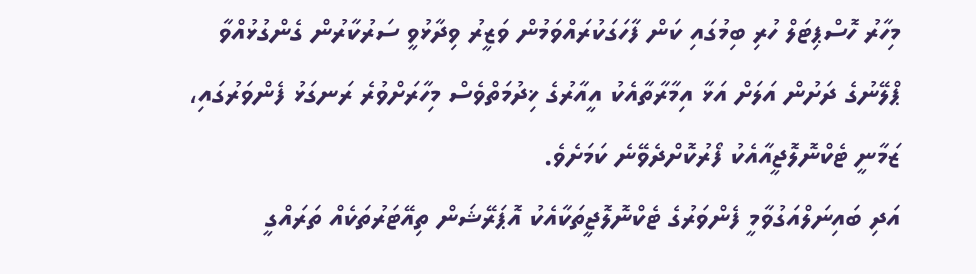މިހާރު ހޮސްޕިޓަލް ހުރި ބިމުގައި ކަން ފާހަގަކުރައްވަމުން ވަޒީރު ވިދާޅުވީ ސަރުކާރުން ގެންގުޅުއްވާ ޕްލޭނުގެ ދަށުން އަލަށް އަޅާ އިމާރާތާއެކު އީއާރުގެ ޚިދުމަތްވެސް މިހާރަށްވުރެ ރަނގަޅު ފެންވަރުގައި، ޒަމާނީ ޓެކްނޮލޮޖީއާއެކު ފޯރުކޮށްދެވޭނެ ކަމަށެވެ.
އަދި ބައިނަލްއަގުވާމީ ފެންވަރުގެ ޓެކްނޮލޮޖީތަކާއެކު އޮޕަރޭޝަން ތިއޭޓަރުތަކެއް ތަރައްގީ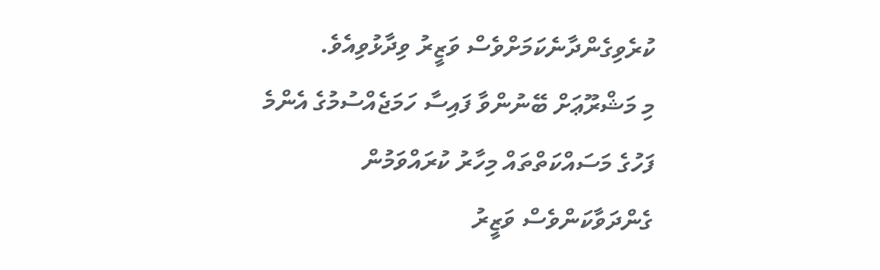ކުރެވިގެންދާނެކަމަށްވެސް ވަޒީރު ވިދާޅުވިއެވެ.
މި މަޝްރޫޢަށް ބޭނުންވާ ފައިސާ ހަމަޖެއްސުމުގެ އެންމެ ފަހުގެ މަސައްކަތްތައް މިހާރު ކުރައްވަމުން ގެންދަވާކަންވެސް ވަޒީރު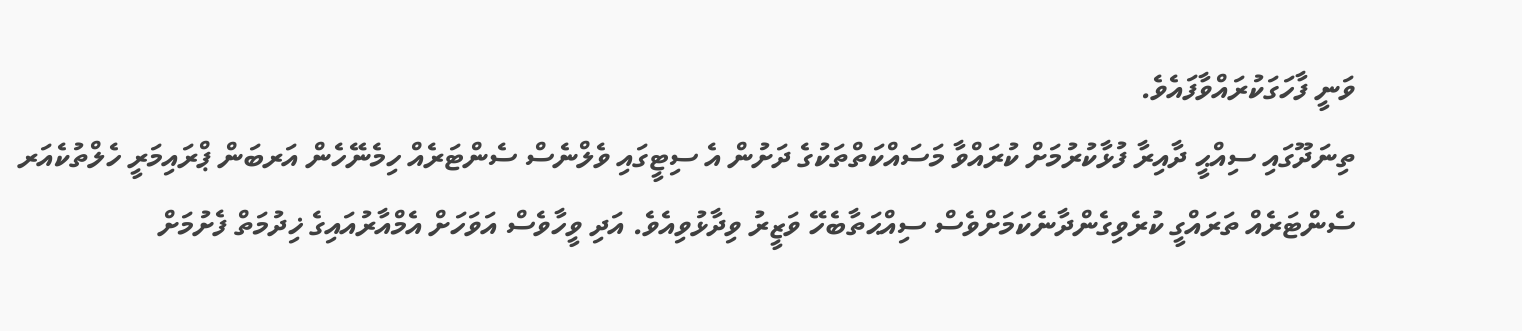ވަނީ ފާހަގަކުރައްވާފައެވެ.
ތިނަދޫގައި ސިއްޙީ ދާއިރާ ފުޅާކުރުމަށް ކުރައްވާ މަސައްކަތްތަކުގެ ދަށުން އެ ސިޓީގައި ވެލްނެސް ސެންޓަރެއް ހިމެނޭހެން އަރބަން ޕްރައިމަރީ ހެލްތުކެއަރ ސެންޓަރެއް ތަރައްގީ ކުރެވިގެންދާނެކަމަށްވެސް ސިއްޙަތާބެހޭ ވަޒީރު ވިދާޅުވިއެވެ. އަދި ވީހާވެސް އަވަހަށް އެމްއާރުއައިގެ ޚިދުމަތް ފެށުމަށް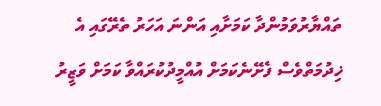ތައްޔާރުވަމުންދާ ކަމަށާއި އަންނަ އަހަރު ތެރޭގައި އެ ޚިދުމަތްވެސް ފެށޭނެކަމަށް އުއްމީދުކުރައްވާ ކަމަށް ވަޒީރު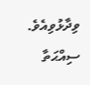ވިދާޅުވިއެވެ.
ސިއްޙަތާ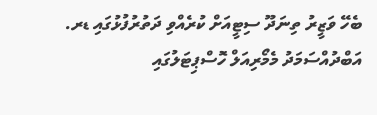ބެހޭ ވަޒީރު ތިނަދޫ ސިޓީއަށް ކުރެއްވި ދަތުރުފުޅުގައި ޑރ. އަބްދުއްސަމަދު މެމޯރިއަލް ހޮސްޕިޓަލުގައި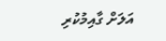އަލަށް ގާއިމުކުރި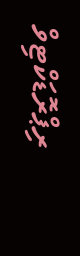ރިޕްރޮޑަކްޓިވް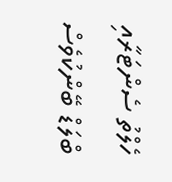ހެލްތު ސެންޓަރާއި ބްލަޑް ބޭންކުވެސް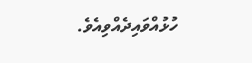ހުޅުއްވައިދެއްވިއެވެ.